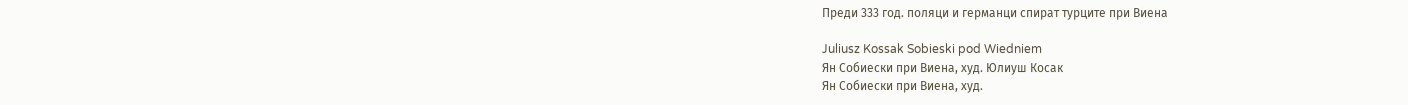Преди 333 год. поляци и германци спират турците при Виена

Juliusz Kossak Sobieski pod Wiedniem
Ян Собиески при Виена, худ. Юлиуш Косак
Ян Собиески при Виена, худ.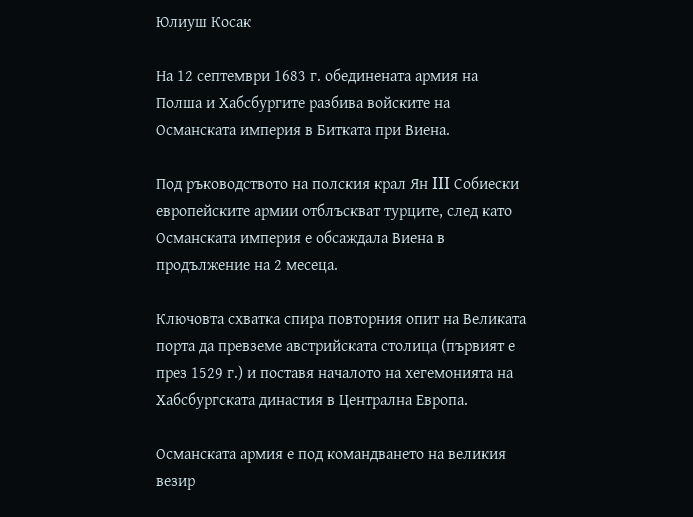Юлиуш Косак

На 12 септември 1683 г. обединената армия на Полша и Хабсбургите разбива войските на Османската империя в Битката при Виена.

Под ръководството на полския крал Ян III Собиески европейските армии отблъскват турците, след като Османската империя е обсаждала Виена в продължение на 2 месеца.

Ключовта схватка спира повторния опит на Великата порта да превземе австрийската столица (първият е през 1529 г.) и поставя началото на хегемонията на Хабсбургската династия в Централна Европа.

Османската армия е под командването на великия везир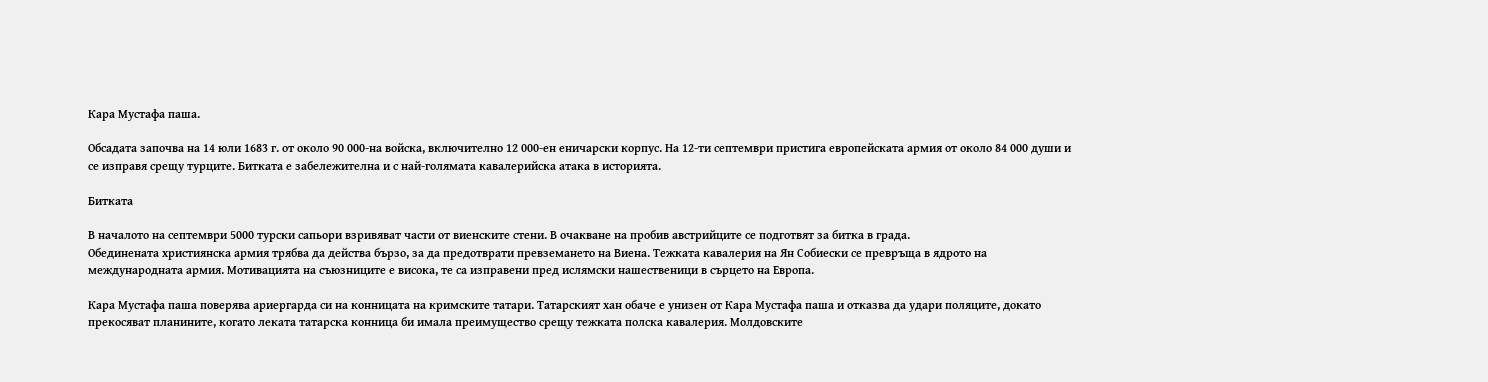Кара Мустафа паша.

Обсадата започва на 14 юли 1683 г. от около 90 000-на войска, включително 12 000-ен еничарски корпус. На 12-ти септември пристига европейската армия от около 84 000 души и се изправя срещу турците. Битката е забележителна и с най-голямата кавалерийска атака в историята.

Битката

В началото на септември 5000 турски сапьори взривяват части от виенските стени. В очакване на пробив австрийците се подготвят за битка в града.
Обединената християнска армия трябва да действа бързо, за да предотврати превземането на Виена. Тежката кавалерия на Ян Собиески се превръща в ядрото на международната армия. Мотивацията на съюзниците е висока, те са изправени пред ислямски нашественици в сърцето на Европа.

Кара Мустафа паша поверява ариергарда си на конницата на кримските татари. Татарският хан обаче е унизен от Кара Мустафа паша и отказва да удари поляците, докато прекосяват планините, когато леката татарска конница би имала преимущество срещу тежката полска кавалерия. Молдовските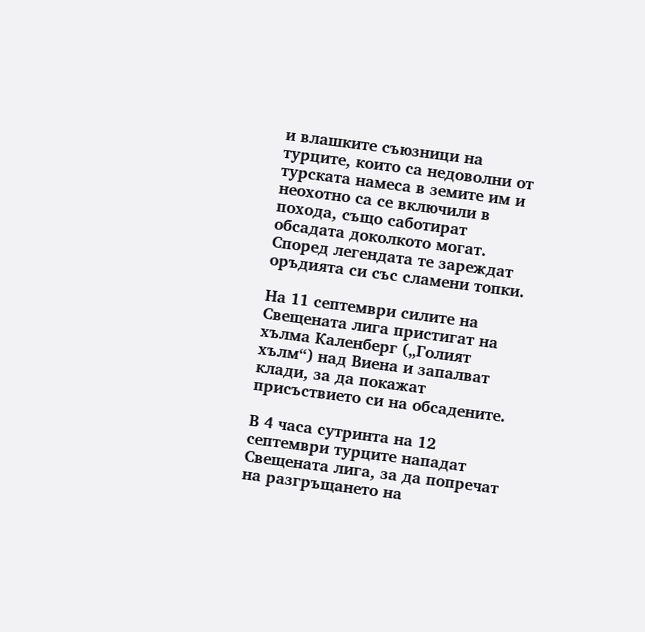и влашките съюзници на турците, които са недоволни от турската намеса в земите им и неохотно са се включили в похода, също саботират обсадата доколкото могат. Според легендата те зареждат оръдията си със сламени топки.

На 11 септември силите на Свещената лига пристигат на хълма Каленберг („Голият хълм“) над Виена и запалват клади, за да покажат присъствието си на обсадените.

В 4 часа сутринта на 12 септември турците нападат Свещената лига, за да попречат на разгръщането на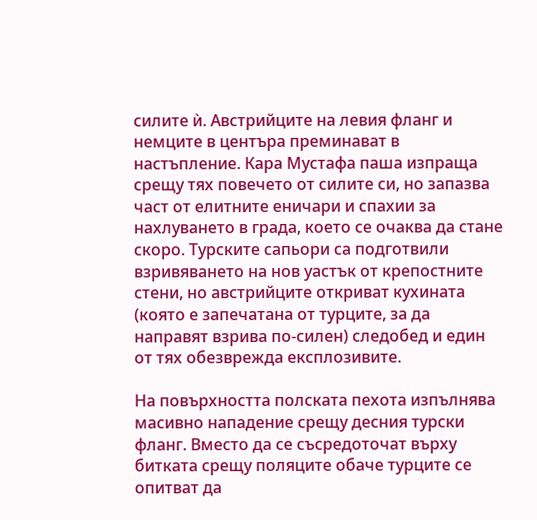силите ѝ. Австрийците на левия фланг и немците в центъра преминават в настъпление. Кара Мустафа паша изпраща срещу тях повечето от силите си, но запазва част от елитните еничари и спахии за нахлуването в града, което се очаква да стане скоро. Турските сапьори са подготвили взривяването на нов уастък от крепостните стени, но австрийците откриват кухината (която е запечатана от турците, за да направят взрива по-силен) следобед и един от тях обезврежда експлозивите.

На повърхността полската пехота изпълнява масивно нападение срещу десния турски фланг. Вместо да се съсредоточат върху битката срещу поляците обаче турците се опитват да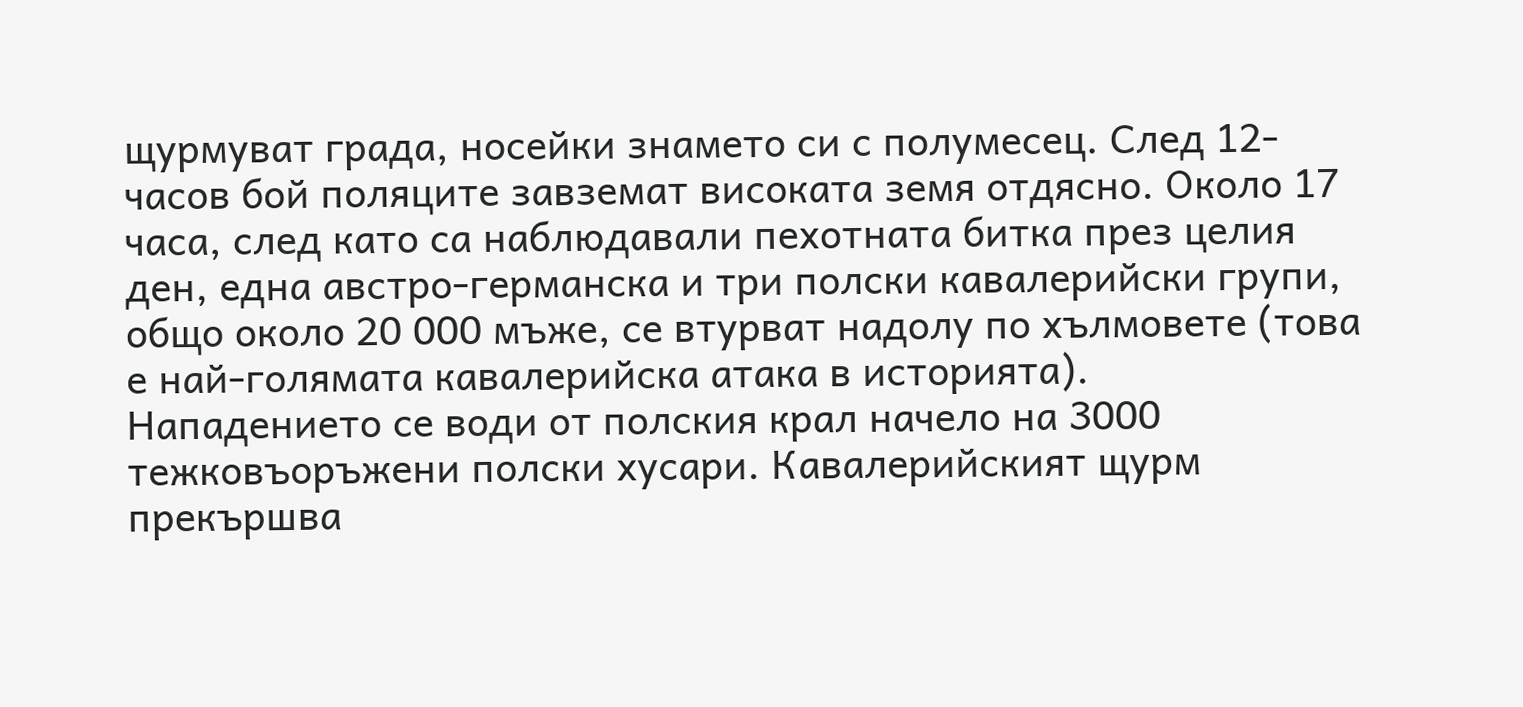щурмуват града, носейки знамето си с полумесец. След 12-часов бой поляците завземат високата земя отдясно. Около 17 часа, след като са наблюдавали пехотната битка през целия ден, една австро-германска и три полски кавалерийски групи, общо около 20 000 мъже, се втурват надолу по хълмовете (това е най-голямата кавалерийска атака в историята).
Нападението се води от полския крал начело на 3000 тежковъоръжени полски хусари. Кавалерийският щурм прекършва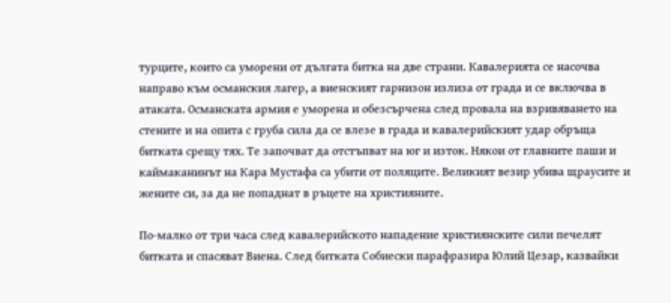турците, които са уморени от дългата битка на две страни. Кавалерията се насочва направо към османския лагер, а виенският гарнизон излиза от града и се включва в атаката. Османската армия е уморена и обезсърчена след провала на взривяването на стените и на опита с груба сила да се влезе в града и кавалерийският удар обръща битката срещу тях. Те започват да отстъпват на юг и изток. Някои от главните паши и каймаканинът на Кара Мустафа са убити от поляците. Великият везир убива щраусите и жените си, за да не попаднат в ръцете на християните.

По-малко от три часа след кавалерийското нападение християнските сили печелят битката и спасяват Виена. След битката Собиески парафразира Юлий Цезар, казвайки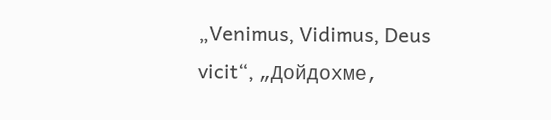„Venimus, Vidimus, Deus vicit“, „Дойдохме,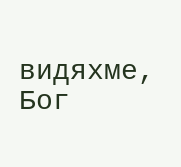видяхме, Бог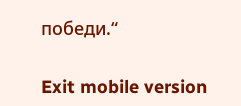победи.“

Exit mobile version